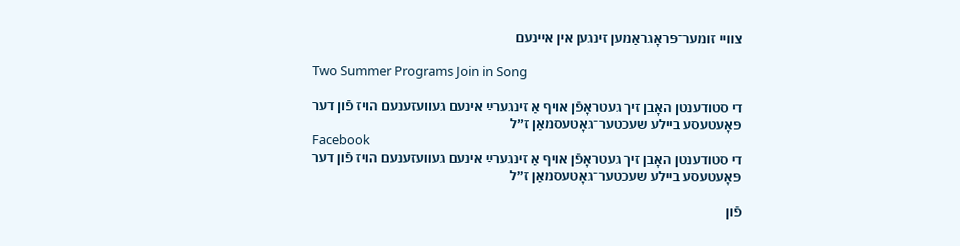צוויי זומער־פּראָגראַמען זינגען אין איינעם

Two Summer Programs Join in Song

די סטודענטן האָבן זיך געטראָפֿן אויף אַ זינגערײַ אינעם געוועזענעם הויז פֿון דער פּאָעטעסע ביילע שעכטער־גאָטעסמאַן ז״ל
Facebook
די סטודענטן האָבן זיך געטראָפֿן אויף אַ זינגערײַ אינעם געוועזענעם הויז פֿון דער פּאָעטעסע ביילע שעכטער־גאָטעסמאַן ז״ל

פֿון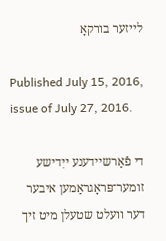לייזער בורקאָ

Published July 15, 2016, issue of July 27, 2016.

די פֿאַרשיידענע ייִדישע זומער־פּראָגראַמען איבער דער וועלט שטעלן מיט זיך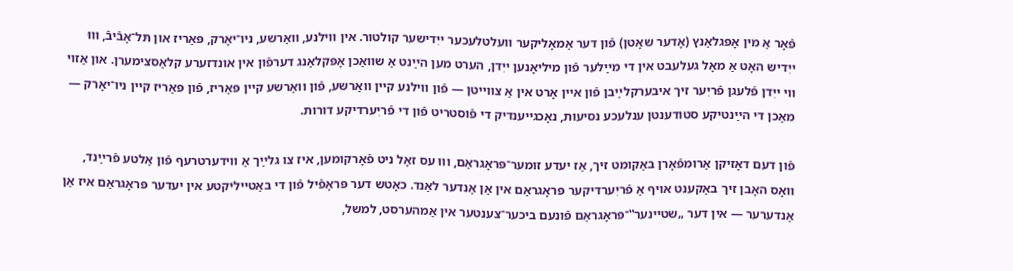פֿאָר אַ מין אָפּגלאַנץ (אָדער שאָטן) פֿון דער אַמאָליקער וועלטלעכער ייִדישער קולטור. אין ווילנע, וואַרשע, ניו־יאָרק, פּאַריז און תּל־אָבֿיבֿ, וווּ ייִדיש האָט אַ מאָל געלעבט אין די מײַלער פֿון מיליאָנען ייִדן, הערט מען הײַנט אַ שוואַכן אָפּקלאַנג דערפֿון אין אונדזערע קלאַסצימערן. און אַזוי ווי ייִדן פֿלעגן פֿריִער זיך איבערקלײַבן פֿון איין אָרט אין אַ צווייטן — פֿון ווילנע קיין וואַרשע, פֿון וואַרשע קיין פּאַריז, פֿון פּאַריז קיין ניו־יאָרק — מאַכן די הײַנטיקע סטודענטן ענלעכע נסיעות, נאָכגייענדיק די פֿוסטריט פֿון די פֿריִערדיקע דורות.

פֿון דעם דאָזיקן אַרומפֿאָרן באַקומט זיך, אַז יעדע זומער־פּראָגראַם, וווּ עס זאָל ניט פֿאָרקומען, איז צו גלײַך אַ ווידערטרעף פֿון אַלטע פֿרײַנד, וואָס האָבן זיך באַקענט אויף אַ פֿריִערדיקער פּראָגראַם אין אַן אַנדער לאַנד. כאָטש דער פּראָפֿיל פֿון די באַטייליקטע אין יעדער פּראָגראַם איז אַן אַנדערער — אין דער „שטיינער‟־פּראָגראַם פֿונעם ביכער־צענטער אין אַמהערסט, למשל,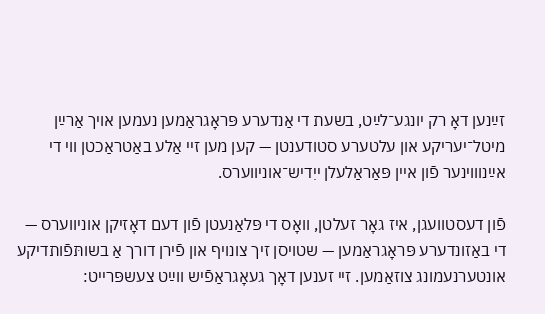זײַנען דאָ רק יונגע־לײַט, בשעת די אַנדערע פּראָגראַמען נעמען אויך אַרײַן מיטל־יעריקע און עלטערע סטודענטן — קען מען זיי אַלע באַטראַכטן ווי די אײַנוווינער פֿון איין פּאַראַלעלן ייִדיש־אוניווערס.

פֿון דעסטוועגן, איז גאָר זעלטן, וואָס די פּלאַנעטן פֿון דעם דאָזיקן אוניווערס — די באַזונדערע פּראָגראַמען — שטויסן זיך צונויף און פֿירן דורך אַ בשותּפֿותדיקע אונטערנעמונג צוזאַמען. זיי זענען דאָך געאָגראַפֿיש ווײַט צעשפּרייט: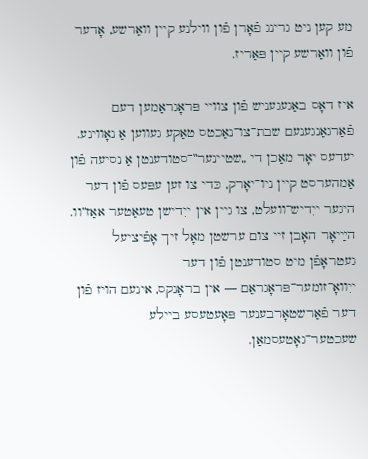מע קען ניט גרינג פֿאָרן פֿון ווילנע קיין וואַרשע, אָדער פֿון וואַרשע קיין פּאַריז.

איז דאָס באַגעגעניש פֿון צוויי פּראָגראַמען דעם פֿאַרגאַנגענעם שבת־צו־נאַכטס טאַקע געווען אַ נאָווינע. יעדעס יאָר מאַכן די „שטיינער‟־סטודענטן אַ נסיעה פֿון אַמהערסט קיין ניו־יאָרק, כּדי צו זען עפּעס פֿון דער היגער ייִדיש־וועלט, צו גיין אין ייִדישן טעאַטער אאַז”וו. הײַיאָר האָבן זיי צום ערשטן מאָל זיך אָפֿיציעל געטראָפֿן מיט סטודענטן פֿון דער ייִוואָ־זומער־פּראָגראַם — אין בראָנקס, אינעם הויז פֿון דער פֿאַרשטאָרבענער פּאָעטעסע ביילע שעכטער־גאָטעסמאַן.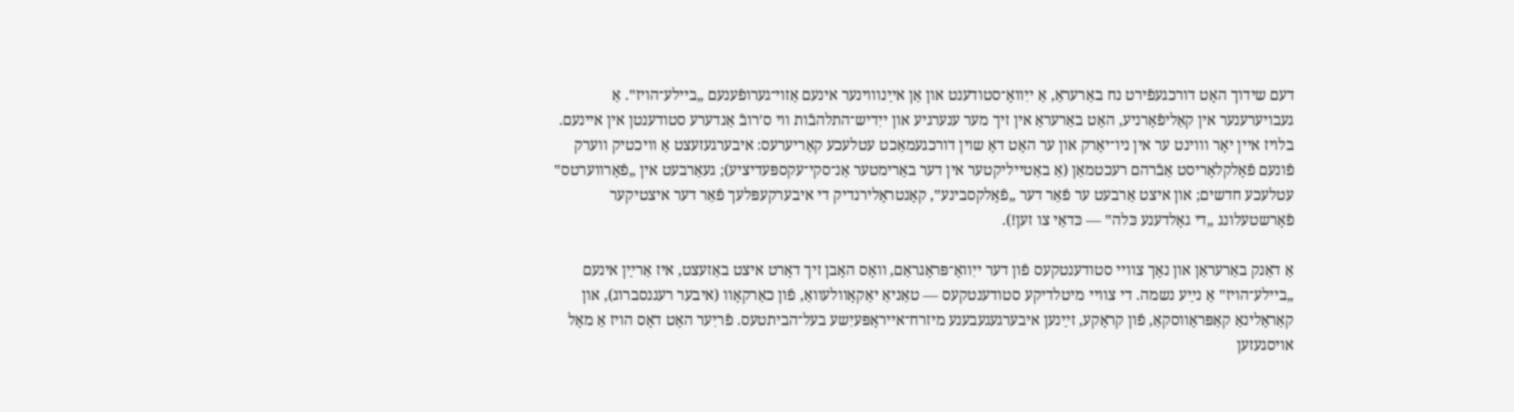דעם שידוך האָט דורכגעפֿירט נח באַרעראַ, אַ ייִוואָ־סטודענט און אַן אײַנוווינער אינעם אַזוי־גערופֿענעם „ביילע־הויז‟. אַ געבויערענער אין קאַליפֿאָרניע, האָט באַרעראַ אין זיך מער ענערגיע און ייִדיש־התלהבֿות ווי ס’רובֿ אַנדערע סטודענטן אין איינעם. בלויז איין יאָר וווינט ער אין ניו־יאָרק און ער האָט דאָ שוין דורכגעמאַכט עטלעכע קאַריערעס: איבערגעזעצט אַ וויכטיק ווערק פֿונעם פֿאָלקלאָריסט אַבֿרהם רעכטמאַן (אַ באַטייליקטער אין דער באַרימטער אַנ־סקי־עקספּעדיציע); געאַרבעט אין „פֿאָרווערטס‟ עטלעכע חדשים; און איצט אַרבעט ער פֿאַר דער „פֿאָלקסבינע‟, קאָנטראָלירנדיק די איבערקעפּלעך פֿאַר דער איצטיקער פֿאָרשטעלונג „די גאָלדענע כּלה‟ — כּדאַי צו זען!).

אַ דאַנק באַרעראַן און נאָך צוויי סטודענטקעס פֿון דער ייִוואָ־פּראָגראַם, וואָס האָבן זיך דאָרט איצט באַזעצט, איז אַרײַן אינעם „ביילע־הויז‟ אַ נײַע נשמה. די צוויי מיטלדיקע סטודענטקעס — טאַניאַ יאַקאָוולעוואַ, פֿון כאַרקאָוו (איבער רעגנסברוג), און קאַראָלינאַ קאַפּראָווסקאַ, פֿון קראָקע, זײַנען איבערגעגעבענע מיזרח־אייראָפּעיִשע בעל־הביתטעס. פֿריִער האָט דאָס הויז אַ מאָל אויסגעזען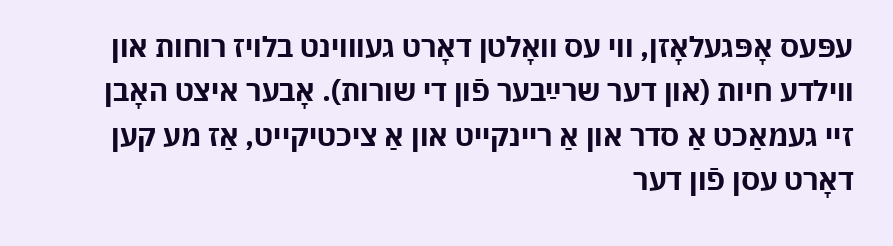עפּעס אָפּגעלאָזן, ווי עס וואָלטן דאָרט געוווינט בלויז רוחות און ווילדע חיות (און דער שרײַבער פֿון די שורות). אָבער איצט האָבן זיי געמאַכט אַ סדר און אַ ריינקייט און אַ ציכטיקייט, אַז מע קען דאָרט עסן פֿון דער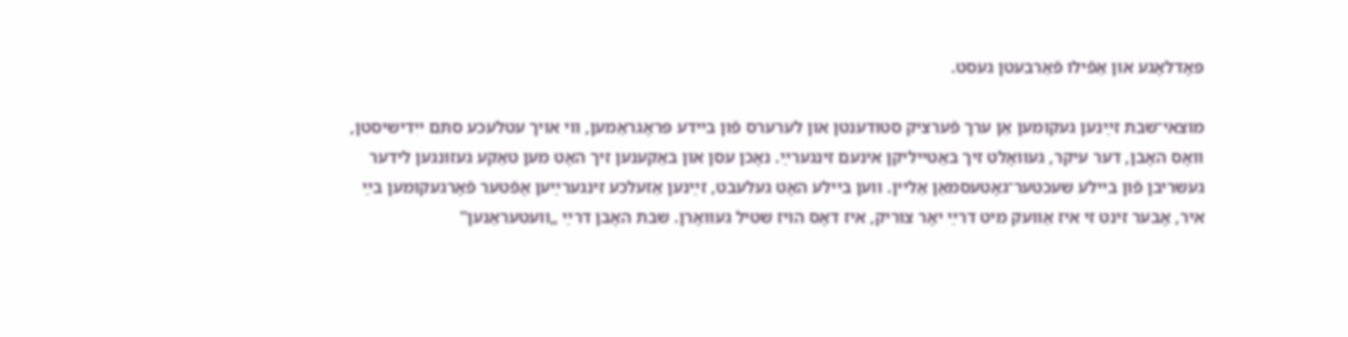פּאָדלאָגע און אַפֿילו פֿאַרבעטן געסט.

מוצאי־שבת זײַנען געקומען אַן ערך פֿערציק סטודענטן און לערערס פֿון ביידע פּראָגראַמען, ווי אויך עטלעכע סתּם ייִדישיסטן, וואָס האָבן, דער עיקר, געוואָלט זיך באַטייליקן אינעם זינגערײַ. נאָכן עסן און באַקענען זיך האָט מען טאַקע געזונגען לידער געשריבן פֿון ביילע שעכטער־גאָטעסמאַן אַליין. ווען ביילע האָט געלעבט, זײַנען אַזעלכע זינגערײַען אָפֿטער פֿאָרגעקומען בײַ איר, אָבער זינט זי איז אַוועק מיט דרײַ יאָר צוריק, איז דאָס הויז שטיל געוואָרן. שבת האָבן דרײַ „וועטעראַנען‟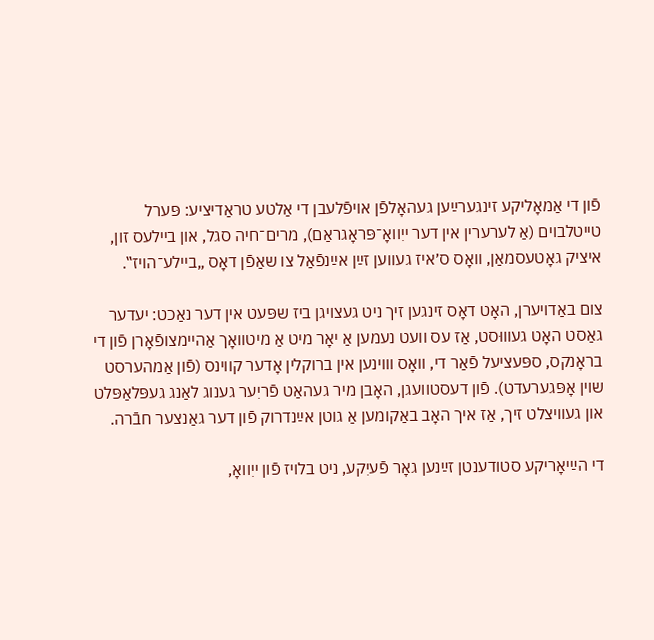פֿון די אַמאָליקע זינגערײַען געהאָלפֿן אויפֿלעבן די אַלטע טראַדיציע: פּערל טייטלבוים (אַ לערערין אין דער ייִוואָ־פּראָגראַם), מרים־חיה סגל, און ביילעס זון, איציק גאָטעסמאַן, וואָס ס׳איז געווען זײַן אײַנפֿאַל צו שאַפֿן דאָס „ביילע־הויז‟.

צום באַדויערן, האָט דאָס זינגען זיך ניט געצויגן ביז שפּעט אין דער נאַכט: יעדער גאַסט האָט געוווּסט, אַז עס וועט נעמען אַ יאָר מיט אַ מיטוואָך אַהיימצופֿאָרן פֿון די בראָנקס, ספּעציעל פֿאַר די, וואָס וווינען אין ברוקלין אָדער קווינס (פֿון אַמהערסט שוין אָפּגערעדט). פֿון דעסטוועגן, האָבן מיר געהאַט פֿריִער גענוג לאַנג געפּלאַפּלט און געוויצלט זיך, אַז איך האָב באַקומען אַ גוטן אײַנדרוק פֿון דער גאַנצער חבֿרה.

די הײַיאָריקע סטודענטן זײַנען גאָר פֿעיִקע, ניט בלויז פֿון ייִוואָ,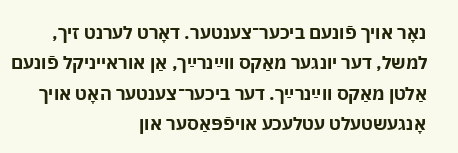נאָר אויך פֿונעם ביכער־צענטער. דאָרט לערנט זיך, למשל, דער יונגער מאַקס ווײַנרײַך, אַן אוראייניקל פֿונעם אַלטן מאַקס ווײַנרײַך. דער ביכער־צענטער האָט אויך אָנגעשטעלט עטלעכע אויפֿפּאַסער און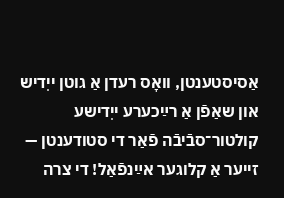אַסיסטענטן, וואָס רעדן אַ גוטן ייִדיש און שאַפֿן אַ רײַכערע ייִדישע קולטור־סבֿיבֿה פֿאַר די סטודענטן — זייער אַ קלוגער אײַנפֿאַל! די צרה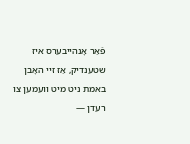פֿאַר אָנהייבערס איז שטענדיק, אַז זיי האָבן באמת ניט מיט וועמען צו רעדן —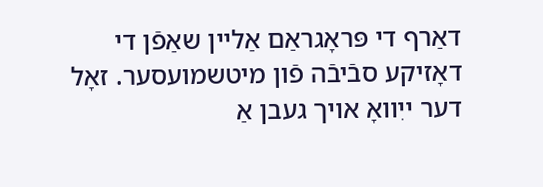דאַרף די פּראָגראַם אַליין שאַפֿן די דאָזיקע סבֿיבֿה פֿון מיטשמועסער. זאָל דער ייִוואָ אויך געבן אַ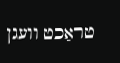טראַכט וועגן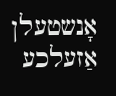אָנשטעלן אַזעלכע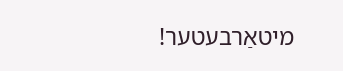מיטאַרבעטער!